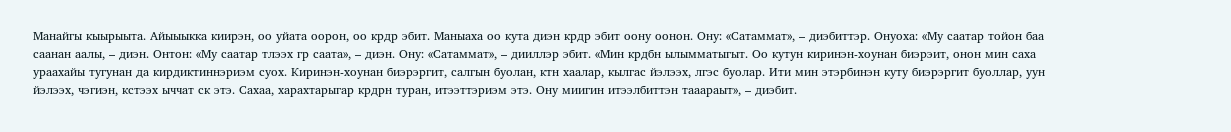Манайгы кыырыыта. Айыыыкка киирэн, оо уйата оорон, оо крдр эбит. Маныаха оо кута диэн крдр эбит оону оонон. Ону: «Сатаммат», – диэбиттэр. Онуоха: «Му саатар тойон баа саанан аалы, – диэн. Онтон: «Му саатар тлээх гр саата», – диэн. Ону: «Сатаммат», – дииллэр эбит. «Мин крдбн ылымматыгыт. Оо кутун киринэн-хоунан биэрэит, онон мин саха ураахайы тугунан да кирдиктиннэриэм суох. Киринэн-хоунан биэрэргит, салгын буолан, ктн хаалар, кылгас йэлээх, лгэс буолар. Ити мин этэрбинэн куту биэрэргит буоллар, уун йэлээх, чэгиэн, кстээх ыччат ск этэ. Сахаа, харахтарыгар крдрн туран, итээттэриэм этэ. Ону миигин итээлбиттэн тааараыт», – диэбит.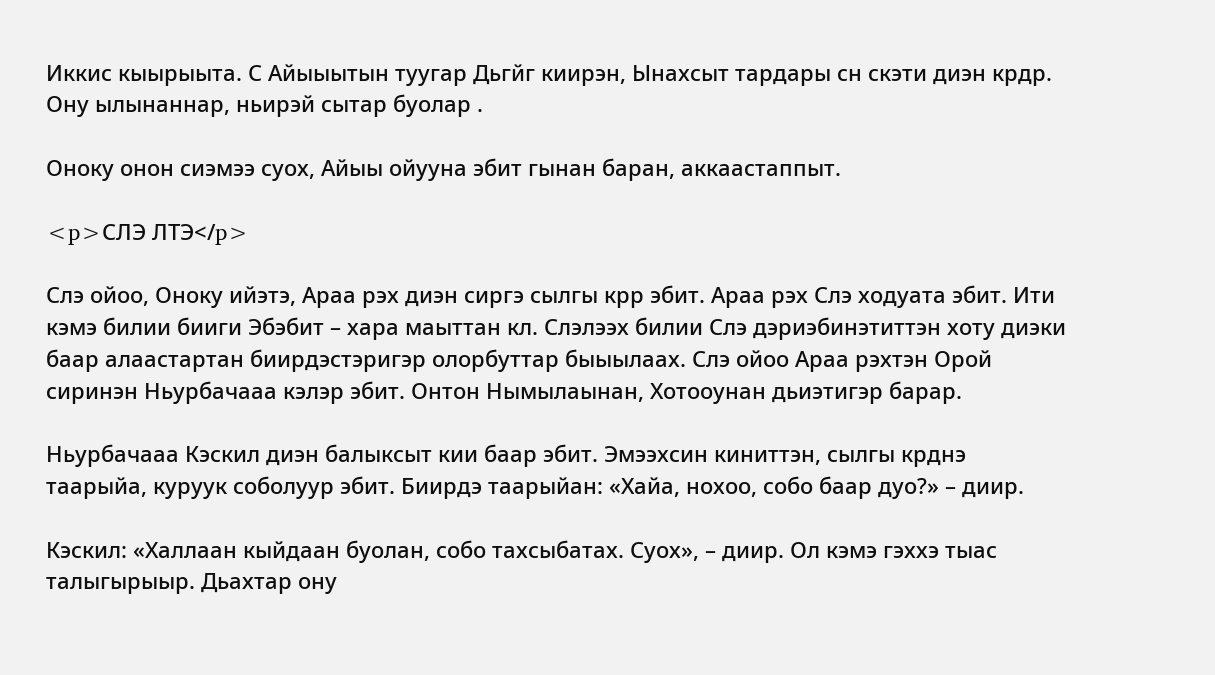Иккис кыырыыта. С Айыыытын туугар Дьгйг киирэн, Ынахсыт тардары сн скэти диэн крдр. Ону ылынаннар, ньирэй сытар буолар .

Оноку онон сиэмээ суох, Айыы ойууна эбит гынан баран, аккаастаппыт.

<p>СЛЭ ЛТЭ</p>

Слэ ойоо, Оноку ийэтэ, Араа рэх диэн сиргэ сылгы крр эбит. Араа рэх Слэ ходуата эбит. Ити кэмэ билии бииги Эбэбит – хара маыттан кл. Слэлээх билии Слэ дэриэбинэтиттэн хоту диэки баар алаастартан биирдэстэригэр олорбуттар быыылаах. Слэ ойоо Араа рэхтэн Орой сиринэн Ньурбачааа кэлэр эбит. Онтон Нымылаынан, Хотооунан дьиэтигэр барар.

Ньурбачааа Кэскил диэн балыксыт кии баар эбит. Эмээхсин киниттэн, сылгы крднэ таарыйа, куруук соболуур эбит. Биирдэ таарыйан: «Хайа, нохоо, собо баар дуо?» – диир.

Кэскил: «Халлаан кыйдаан буолан, собо тахсыбатах. Суох», – диир. Ол кэмэ гэххэ тыас талыгырыыр. Дьахтар ону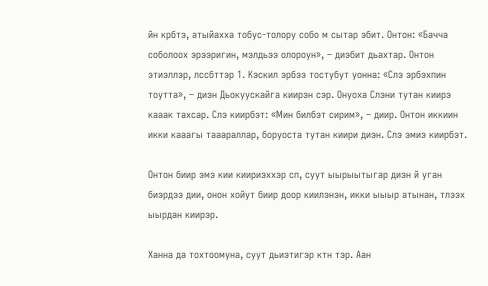йн крбтэ, атыйахха тобус-толору собо м сытар эбит. Онтон: «Бачча соболоох эрээригин, мэлдьээ олороун», – диэбит дьахтар. Онтон этиэллэр, лссбттэр 1. Кэскил эрбээ тостубут уонна: «Слэ эрбэхпин тоутта», – диэн Дьокуускайга киирэн сэр. Онуоха Слэни тутан киирэ кааак тахсар. Слэ киирбэт: «Мин билбэт сирим», – диир. Онтон иккиин икки кааагы тааараллар, боруоста тутан киири диэн. Слэ эмиэ киирбэт.

Онтон биир эмэ кии киириэххэр сп, суут ыырыытыгар диэн й уган биэрдээ дии, онон хойут биир доор киилэнэн, икки ыыыр атынан, тлээх ыырдан киирэр.

Ханна да тохтоомуна, суут дьиэтигэр ктн тэр. Аан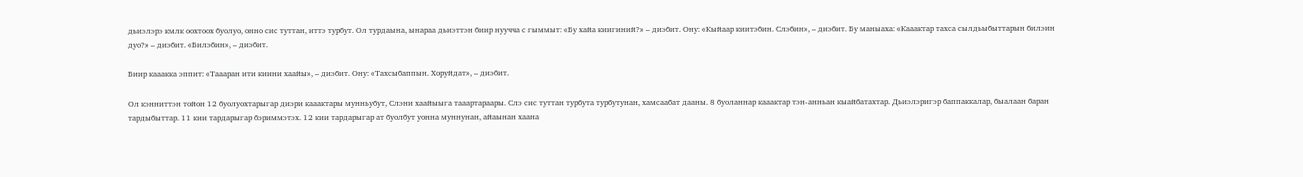дьиэлэрэ кмлк оохтоох буолуо, онно сис туттан, иттэ турбут. Ол турдаына, ынараа дьиэттэн биир нуучча с гыммыт: «Бу хайа киигиний?» – диэбит. Ону: «Кыйаар киитэбин. Слэбин», – диэбит. Бу маныаха: «Кааактар тахса сылдьыбыттарын билэин дуо?» – диэбит. «Билэбин», – диэбит.

Биир кааакка эппит: «Таааран ити киини хаайы», – диэбит. Ону: «Тахсыбаппын. Хоруйдат», – диэбит.

Ол кэнниттэн тойон 12 буолуохтарыгар диэри кааактары мунньубут, Слэни хаайыыга тааартараары. Слэ сис туттан турбута турбутунан, хамсаабат дааны. 8 буоланнар кааактар тэн-анньан кыайбатахтар. Дьиэлэригэр баппаккалар, быалаан баран тардыбыттар. 11 кии тардарыгар бэриммэтэх. 12 кии тардарыгар ат буолбут уонна муннунан, айаынан хаана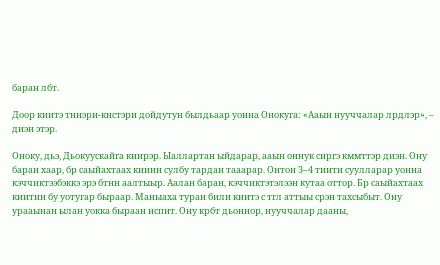баран лбт.

Доор киитэ тннэри-кнстэри дойдутун былдьаар уонна Онокуга: «Ааын нууччалар лрдлэр», – диэн этэр.

Оноку, дьэ, Дьокуускайга киирэр. Ыаллартан ыйдарар, ааын оннук сиргэ кммттэр диэн. Ону баран хаар, бр саыйахтаах киини сулбу тардан тааарар. Онтон 3–4 тиити суулларар уонна кэччиктээбэккэ эрэ бтнн аалтыыр. Аалан баран, кэччиктэтэлээн кутаа оттор. Бр саыйахтаах киитин бу уотугар быраар. Маныаха туран били киитэ с тгл аттыы срэн тахсыбыт. Ону урааынан ылан уокка быраан испит. Ону крбт дьоннор, нууччалар дааны,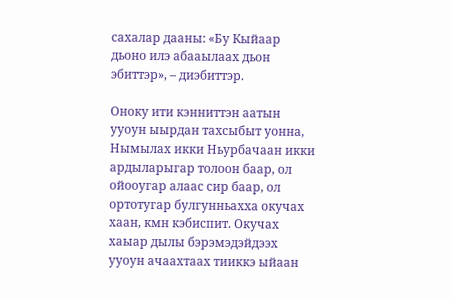сахалар дааны: «Бу Кыйаар дьоно илэ абааылаах дьон эбиттэр», – диэбиттэр.

Оноку ити кэнниттэн аатын ууоун ыырдан тахсыбыт уонна, Нымылах икки Ньурбачаан икки ардыларыгар толоон баар, ол ойооугар алаас сир баар, ол ортотугар булгунньахха окучах хаан, кмн кэбиспит. Окучах хаыар дылы бэрэмэдэйдээх ууоун ачаахтаах тииккэ ыйаан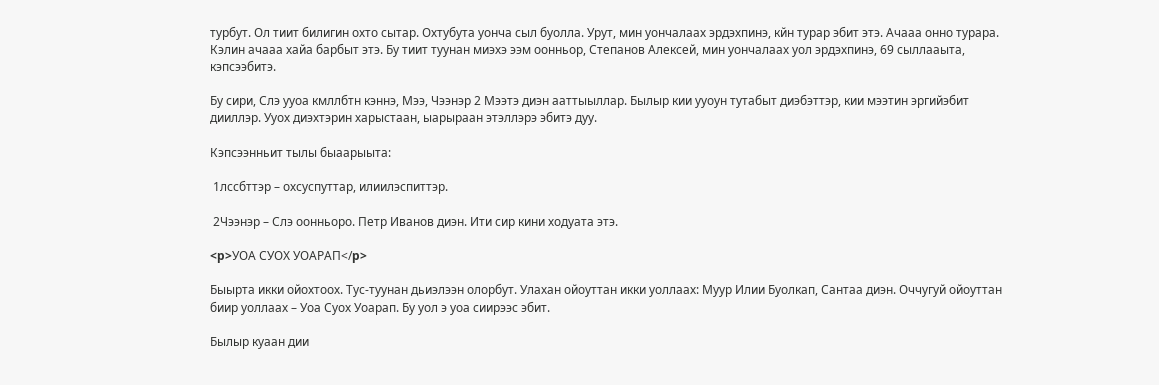турбут. Ол тиит билигин охто сытар. Охтубута уонча сыл буолла. Урут, мин уончалаах эрдэхпинэ, кйн турар эбит этэ. Ачааа онно турара. Кэлин ачааа хайа барбыт этэ. Бу тиит туунан миэхэ ээм оонньор, Степанов Алексей, мин уончалаах уол эрдэхпинэ, 69 сыллааыта, кэпсээбитэ.

Бу сири, Слэ ууоа кмллбтн кэннэ, Мээ, Чээнэр 2 Мээтэ диэн ааттыыллар. Былыр кии ууоун тутабыт диэбэттэр, кии мээтин эргийэбит дииллэр. Ууох диэхтэрин харыстаан, ыарыраан этэллэрэ эбитэ дуу.

Кэпсээнньит тылы быаарыыта:

 1лссбттэр – охсуспуттар, илиилэспиттэр.

 2Чээнэр – Слэ оонньоро. Петр Иванов диэн. Ити сир кини ходуата этэ.

<p>УОА СУОХ УОАРАП</p>

Быырта икки ойохтоох. Тус-туунан дьиэлээн олорбут. Улахан ойоуттан икки уоллаах: Муур Илии Буолкап, Сантаа диэн. Оччугуй ойоуттан биир уоллаах – Уоа Суох Уоарап. Бу уол э уоа сиирээс эбит.

Былыр куаан дии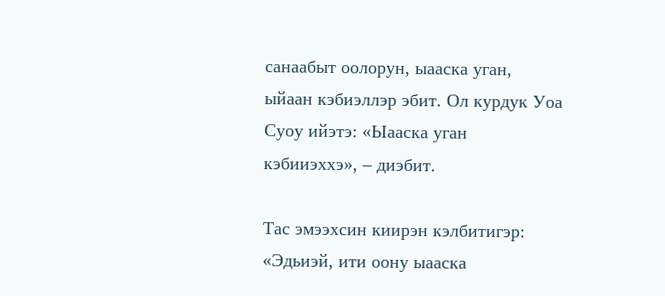санаабыт оолорун, ыааска уган, ыйаан кэбиэллэр эбит. Ол курдук Уоа Суоу ийэтэ: «Ыааска уган кэбииэххэ», – диэбит.

Тас эмээхсин киирэн кэлбитигэр: «Эдьиэй, ити оону ыааска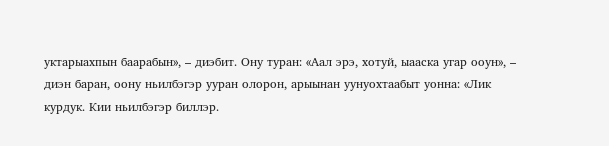уктарыахпын баарабын», – диэбит. Ону туран: «Аал эрэ, хотуй, ыааска угар ооун», – диэн баран, оону ньилбэгэр ууран олорон, арыынан уунуохтаабыт уонна: «Лик курдук. Кии ньилбэгэр биллэр.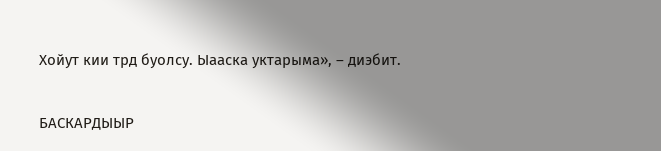Хойут кии трд буолсу. Ыааска уктарыма», – диэбит.

БАСКАРДЫЫР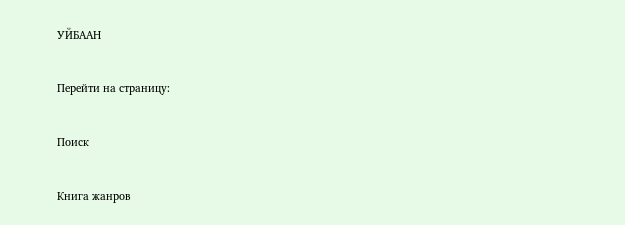УЙБААН

Перейти на страницу:

Поиск

Книга жанров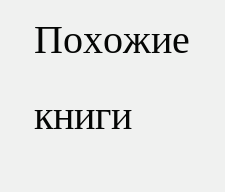Похожие книги